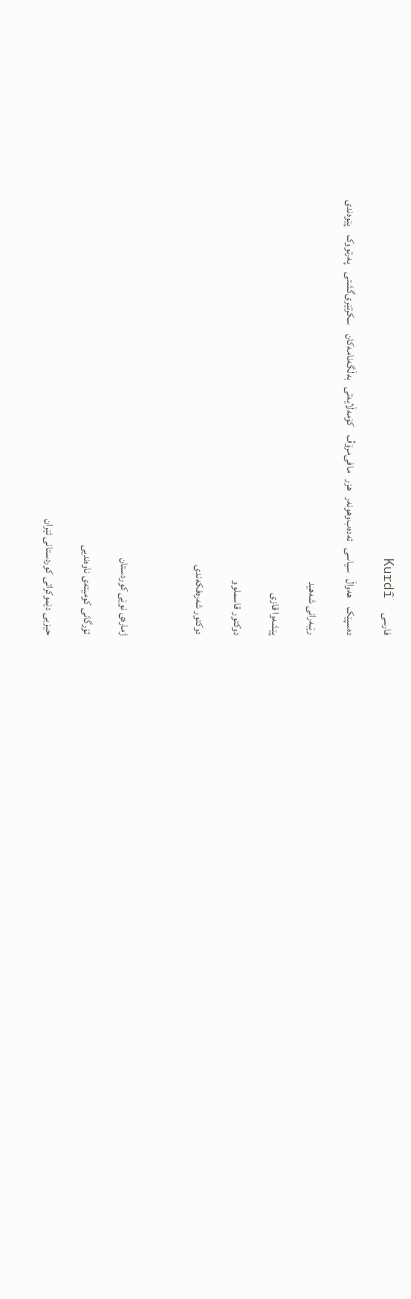فارسی       Kurdî

ده‌سپێک    هه‌واڵ   سیاسی   ئه‌ده‌ب‌وهونه‌ر   هزر   مافی‌مرۆڤ    کۆمه‌ڵایه‌تی   به‌ڵگه‌نامه‌کان    سکرتێری‌گشتی    په‌رتووک    پێوه‌ندی

رێبه‌رانی شه‌هید

پێشه‌وا قازی‌

دوكتور قاسملوو

دوكتور شه‌ره‌فکه‌ندی



ژماره‌ی نوێی كوردستان

ئۆرگانی كومیته‌ی ناوه‌ندیی

حیزبی دێموكراتی كوردستانی ئێران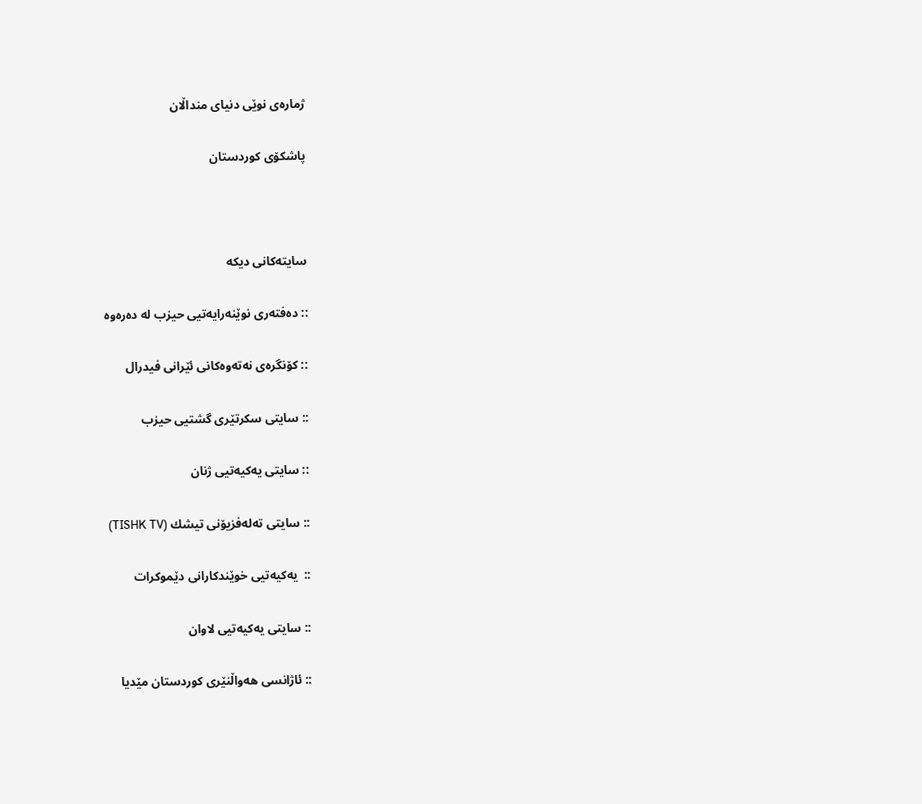ژماره‌ی نوێی دنیای منداڵان

پاشكۆی كوردستان



سایته‌کانی دیکه

:: ده‌فته‌ری نوێنه‌رایه‌تیی حیزب له ده‌ره‌وه

:: كۆنگره‌ی‌ نه‌ته‌وه‌كانی‌ ئێرانی‌ فیدرال

:: سایتی سکرتێری گشتیی حیزب

:: سایتی یه‌كیه‌تیی ژنان

:: سایتی ته‌له‌فزیۆنی‌ تیشك (TISHK TV)

::  یه‌كیه‌تیی‌ خوێندكارانی‌ دێموكرات

:: سایتی یه‌کیه‌تیی لاوان

:: ئاژانسی هه‌واڵنێری كوردستان مێدیا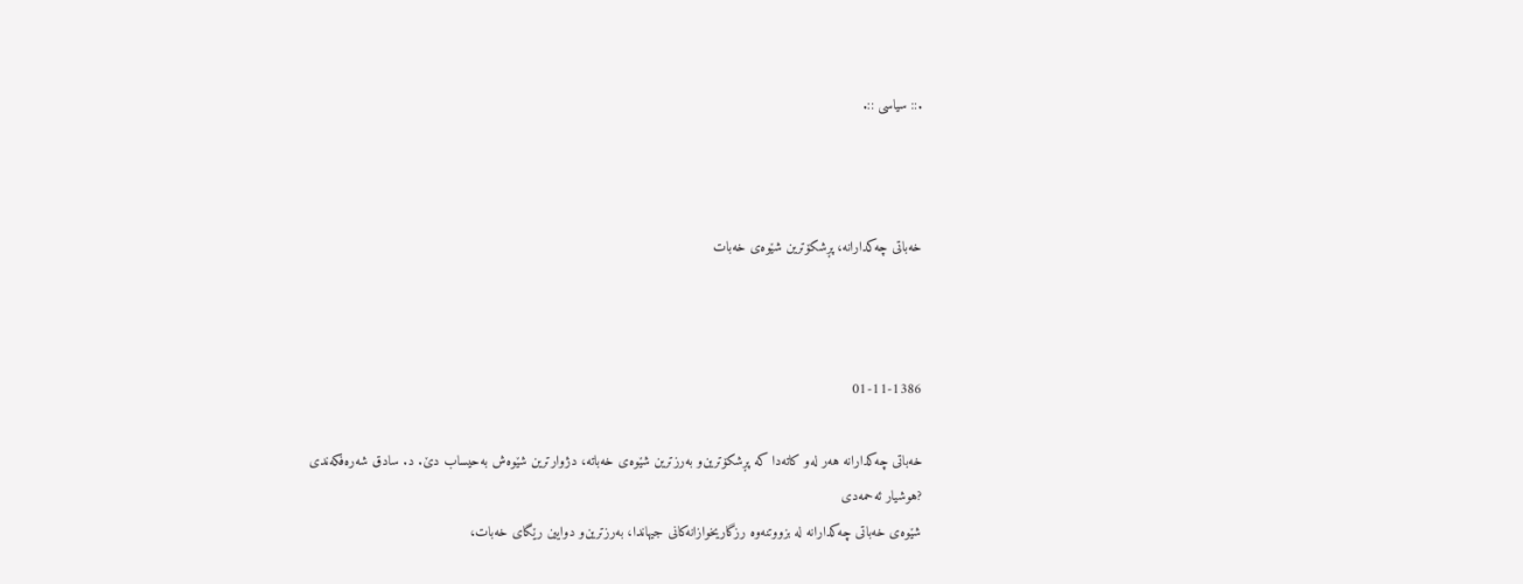.:: سیاسی ::.



خه‌باتی‌ چه‌كدارانه‌، پڕشكۆترین شێوه‌ی‌ خه‌بات



01-11-1386

خه‌باتی‌ چه‌كدارانه‌ هه‌ر له‌و كاته‌دا كه‌ پڕشكۆترین‌و به‌رزترین شێوه‌ی‌ خه‌باته‌، دژوارترین شێوه‌ش به‌حیساب دێ‌. د. سادق شه‌ره‌فكه‌ندی
?هوشیار ئه‌حمه‌دی
شێوه‌ی‌ خه‌باتی‌ چه‌كدارانه‌ له‌ بزووتنه‌وه‌ رزگاریخوازانه‌كانی‌ جیهاندا، به‌رزترین‌و دوایین رێگای‌ خه‌بات،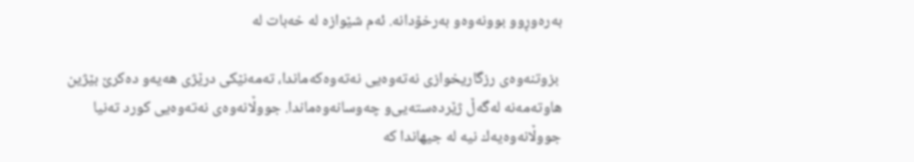به‌ره‌وڕوو بوونه‌وه‌‌و به‌رخۆدانه‌. ئه‌م شێوازه‌ له‌ خه‌بات له‌

 بزوتنه‌وه‌ی‌ رزگاریخوازی‌ نه‌ته‌وه‌یی نه‌ته‌وه‌كه‌ماندا، ته‌مه‌نێكی‌ درێژی‌ هه‌یه‌‌و ده‌كرێ‌ بێژین هاوته‌مه‌نه‌ له‌گه‌ڵ ژێرده‌سته‌یی‌و چه‌وسانه‌وه‌ماندا. جووڵانه‌وه‌ی‌ نه‌ته‌وه‌یی كورد ته‌نیا جووڵانه‌وه‌یه‌ك نیه‌ له‌ جیهاندا كه‌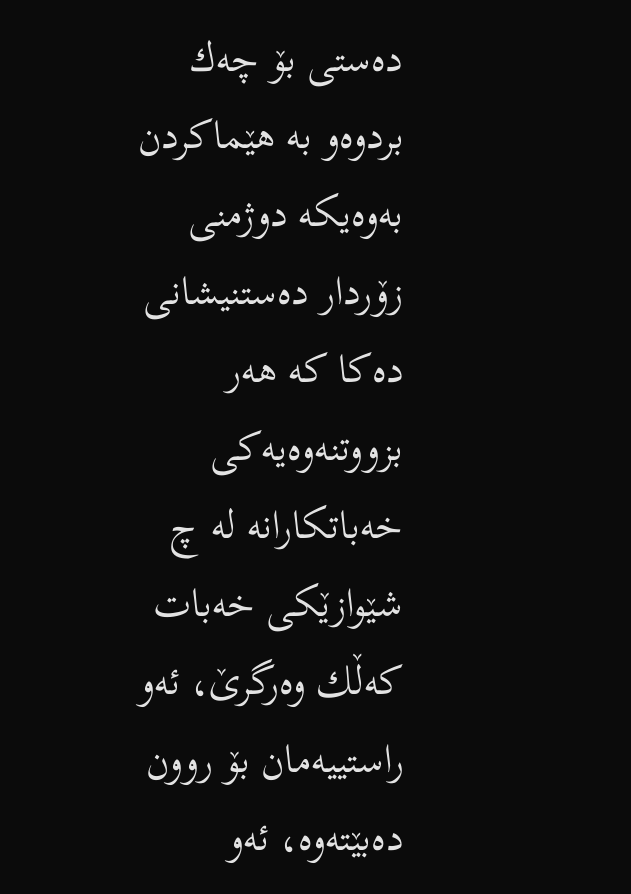ده‌ستی‌ بۆ چه‌ك بردوه‌‌و به‌ هێماكردن به‌وه‌یكه‌ دوژمنی‌ زۆردار ده‌ستنیشانی‌ ده‌كا كه‌ هه‌ر بزووتنه‌وه‌یه‌كی‌ خه‌باتكارانه‌ له‌ چ شێوازێكی‌ خه‌بات كه‌ڵك وه‌رگرێ‌، ئه‌و راستییه‌مان بۆ روون ده‌بێته‌وه‌، ئه‌و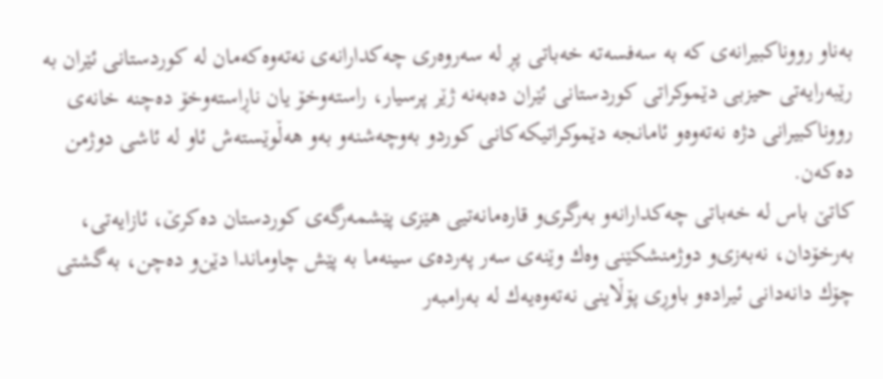به‌ناو رووناكبیرانه‌ی‌ كه‌ به‌ سه‌فسه‌ته‌ خه‌باتی‌ پڕ له‌ سه‌روه‌ری‌ چه‌كدارانه‌ی‌ نه‌ته‌وه‌كه‌مان له‌ كوردستانی‌ ئێران به‌ رێبه‌رایه‌تی‌ حیزبی‌ دێموكراتی‌ كوردستانی‌ ئێران ده‌به‌نه‌ ژێر پرسیار، راسته‌وخۆ یان ناڕاسته‌وخۆ ده‌چنه‌ خانه‌ی‌ رووناكبیرانی‌ دژه‌ نه‌ته‌وه‌‌و ئامانجه‌ دێموكراتیكه‌كانی‌ كورد‌و به‌وچه‌شنه‌‌و به‌و هه‌ڵوێسته‌ش ئاو له‌ ئاشی‌ دوژمن ده‌كه‌ن.
كاتێ‌ باس له‌ خه‌باتی‌ چه‌كدارانه‌‌و به‌رگری‌و قاره‌مانه‌تیی‌ هێزی‌ پێشمه‌رگه‌ی‌ كوردستان ده‌كرێ‌، ئازایه‌تی‌، به‌رخۆدان، نه‌به‌زی‌‌و دوژمنشكێنی‌ وه‌ك وێنه‌ی‌ سه‌ر په‌رده‌ی‌ سینه‌ما به‌ پێش چاوماندا دێن‌و ده‌چن، به‌گشتی‌ چۆك دانه‌دانی‌ ئیراده‌‌و باوڕی‌ پۆڵاینی‌ نه‌ته‌وه‌یه‌ك له‌ به‌رامبه‌ر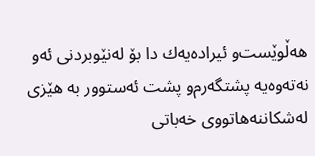هه‌ڵوێست‌و ئیراده‌یه‌ك دا بۆ له‌نێوبردنی‌ ئه‌و نه‌ته‌وه‌یه‌ پشتگه‌رم‌و پشت ئه‌ستوور به‌ هێزی‌ له‌شكاننه‌هاتووی‌ خه‌باتی‌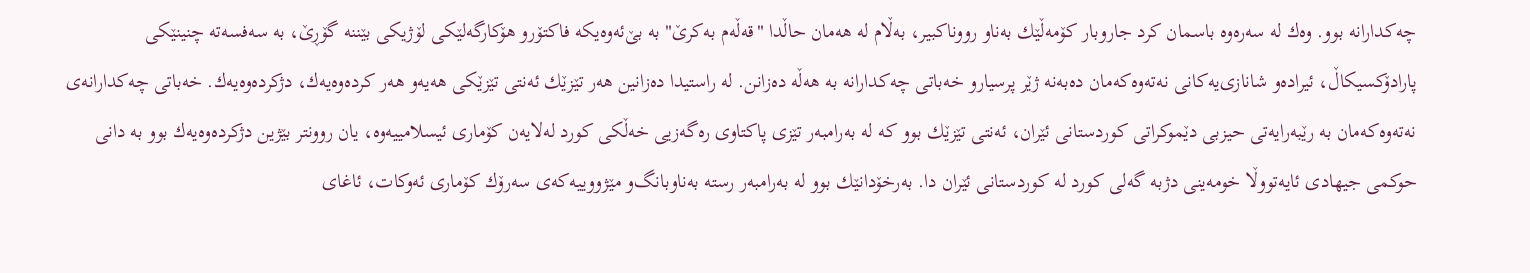چه‌كدارانه‌ بوو. وه‌ك له‌ سه‌ره‌وه‌ باسمان كرد جاروبار كۆمه‌ڵێك به‌ناو رووناكبیر، به‌ڵام له‌ هه‌مان حاڵدا "قه‌ڵه‌م به‌كرێ‌" به‌ بێ‌ئه‌وه‌یكه‌ فاكتۆر‌و هۆكارگه‌لێكی‌ لۆژیكی‌ بێننه‌ گۆڕێ‌، به‌ سه‌فسه‌ته‌ چنینێكی‌ پارادۆكسیكاڵ، ئیراده‌‌و شانازی‌یه‌كانی‌ نه‌ته‌وه‌كه‌مان ده‌به‌نه‌ ژێر پرسیار‌و خه‌باتی‌ چه‌كدارانه‌ به‌ هه‌ڵه‌ ده‌زانن. له‌ راستیدا ده‌زانین هه‌ر تێزێك ئه‌نتی‌ تێزێكی‌ هه‌یه‌‌و هه‌ر كرده‌وه‌یه‌ك، دژكرده‌وه‌یه‌ك. خه‌باتی‌ چه‌كدارانه‌ی‌ نه‌ته‌وه‌كه‌مان به‌ رێبه‌رایه‌تی‌ حیزبی‌ دێموكراتی‌ كوردستانی‌ ئێران، ئه‌نتی‌ تێزێك بوو كه‌ له‌ به‌رامبه‌ر تێزی‌ پاكتاوی‌ ره‌گه‌زیی‌ خه‌ڵكی‌ كورد له‌لایه‌ن كۆماری‌ ئیسلامییه‌وه‌، یان روونتر بێژین دژكرده‌وه‌یه‌ك بوو به‌ دانی‌ حوكمی‌ جیهادی‌ ئایه‌تووڵا خومه‌ینی‌ دژبه‌ گه‌لی‌ كورد له‌ كوردستانی‌ ئێران دا. به‌رخۆدانێك بوو له‌ به‌رامبه‌ر رسته‌ به‌ناوبانگ‌و مێژووییه‌كه‌ی‌ سه‌رۆك كۆماری‌ ئه‌وكات، ئاغای‌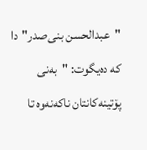"عبدالحسن بنی‌صدر"دا كه‌ ده‌یگوت: "به‌نی‌ پۆتینه‌كانتان ناكه‌نه‌وه‌ تا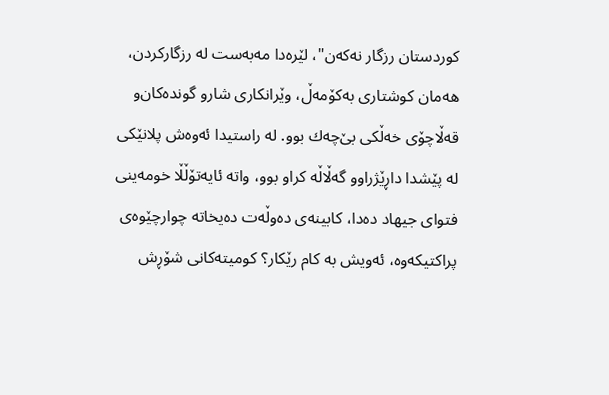كوردستان رزگار نه‌كه‌ن"، لێره‌دا مه‌به‌ست له‌ رزگاركردن، هه‌مان كوشتاری‌ به‌كۆمه‌ڵ، وێرانكاری‌ شار‌و گونده‌كان‌و قه‌ڵاچۆی‌ خه‌ڵكی‌ بێ‌چه‌ك بوو. له‌ راستیدا ئه‌وه‌ش پلانێكی‌ له‌ پێشدا داڕێژراو‌و گه‌ڵاڵه‌ كراو بوو، واته‌ ئایه‌تۆڵڵا خومه‌ینی‌ فتوای‌ جیهاد ده‌دا، كابینه‌ی‌ ده‌وڵه‌ت ده‌یخاته‌ چوارچێوه‌ی‌ پراكتیكه‌وه‌، ئه‌ویش به‌ كام رێكار؟ كومیته‌كانی‌ شۆڕش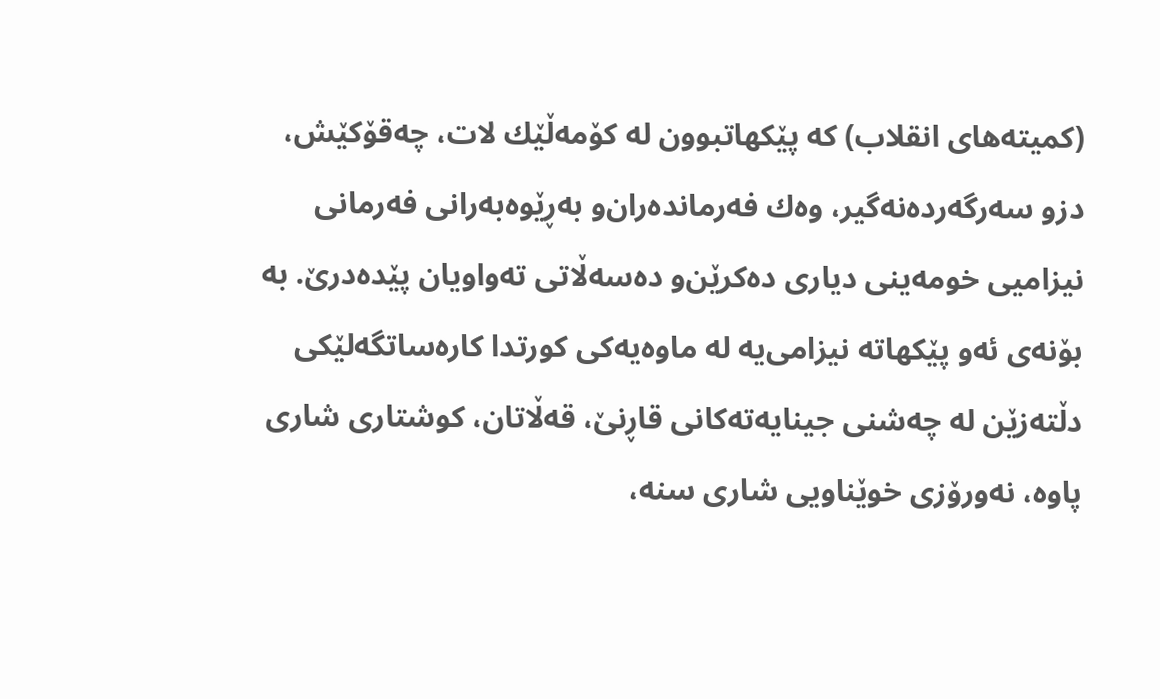(كمیته‌‌های‌ انقلاب) كه‌ پێكهاتبوون له‌ كۆمه‌ڵێك لات، چه‌قۆكێش، دز‌و سه‌رگه‌رده‌نه‌گیر، وه‌ك فه‌رمانده‌ران‌و به‌ڕێوه‌به‌رانی‌ فه‌رمانی‌ نیزامیی‌ خومه‌ینی‌ دیاری‌ ده‌كرێن‌و ده‌سه‌ڵاتی‌ ته‌واویان پێده‌درێ‌. به‌ بۆنه‌ی‌ ئه‌و پێكهاته‌ نیزامی‌یه‌ له‌ ماوه‌یه‌كی‌ كورتدا كاره‌ساتگه‌لێكی‌ دڵته‌زێن له‌ چه‌شنی‌ جینایه‌ته‌كانی‌ قاڕنێ‌، قه‌ڵاتان، كوشتاری‌ شاری‌ پاوه‌، نه‌ورۆزی‌ خوێناویی‌ شاری‌ سنه‌،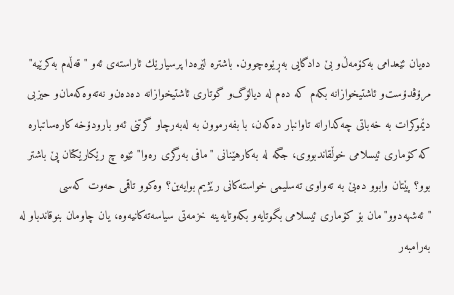ده‌یان ئێعدامی‌ به‌كۆمه‌ڵ‌و بێ‌ دادگایی به‌ڕێوه‌چوون. باشتره‌ لێره‌دا پرسیارێك ئاراسته‌ی‌ ئه‌و "قه‌ڵه‌م به‌كرێیه‌" مرۆڤدۆست‌و ئاشتیخوازانه‌ بكه‌م كه‌ ده‌م له‌ دیالۆگ‌و گوتاری‌ ئاشتیخوازانه‌ ده‌ده‌ن‌و نه‌ته‌وه‌كه‌مان‌و حیزبی‌ دێموكرات به‌ خه‌باتی‌ چه‌كدارانه‌ تاوانبار ده‌كه‌ن، با بفه‌رموون به‌ له‌به‌رچاو گرتنی‌ ئه‌و بارودۆخه‌ كاره‌ساتباره‌ كه‌ كۆماری‌ ئیسلامی‌ خوڵقاندبووی‌، جگه‌ له‌ به‌كارهێنانی‌ "مافی‌ به‌رگری‌ ره‌وا" ئێوه‌ چ رێكارێكتان پێ‌ باشتر بوو؟ پێتان وابوو ده‌بێ‌ به‌ ته‌واوی‌ ته‌سلیمی‌ خواسته‌كانی‌ رێژیم بوایه‌ین؟ وه‌كوو تاقمی‌ حه‌وت كه‌سی‌ "ئه‌شهه‌دوو"مان بۆ كۆماری‌ ئیسلامی‌ بگوتایه‌‌و بكه‌وتایه‌ینه‌ خزمه‌تی‌ سیاسه‌ته‌كانیه‌وه‌، یان چاومان بنوقاندبا‌و له‌ به‌رامبه‌ر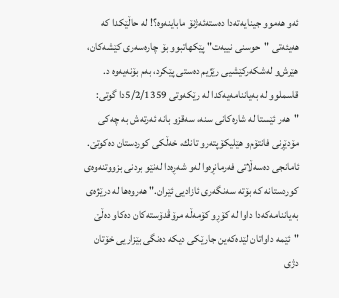ئه‌و هه‌موو جینایه‌ته‌دا ده‌سته‌ئه‌ژنۆ ماباینه‌وه‌؟! له‌ حاڵێكدا كه‌ هه‌یئه‌تی‌ "حوسنی‌ نییه‌ت" پێكهاتبوو بۆ چاره‌سه‌ری‌ كێشه‌كان، هێرش‌و له‌شكه‌ركێشیی‌ رێژیم ده‌ستی‌ پێكرد، به‌م بۆنه‌یه‌وه‌ د. قاسملوو له‌ به‌یاننامه‌یه‌كدا له‌ رێكه‌وتی‌ 5/2/1359دا گوتی‌: "هه‌ر ئێستا له‌ شاره‌كانی‌ سنه‌، سه‌قز‌و بانه‌ ئه‌رته‌ش به‌ چه‌كی‌ مۆدێڕنی‌ فانتۆم‌و هێلیكۆپته‌ر‌و تانك، خه‌ڵكی‌ كوردستان ده‌كوتێ‌. ئامانجی‌ ده‌سه‌ڵاتی‌ فه‌رمانڕه‌وا له‌و شه‌ڕه‌دا له‌نێو بردنی‌ بزووتنه‌وه‌ی‌ كوردستانه‌ كه‌ بۆته‌ سه‌نگه‌ری‌ ئازادیی‌ ئێران." هه‌روه‌ها له‌ درێژه‌ی‌ به‌یاننامه‌كه‌دا داوا له‌ كۆڕ‌و كۆمه‌ڵه‌ مرۆڤدۆسته‌كان ده‌كا‌و ده‌ڵێ‌ "ئێمه‌ داواتان لێده‌كه‌ین جارێكی‌ دیكه‌ ده‌نگی‌ بێزاریی‌ خۆتان دژی‌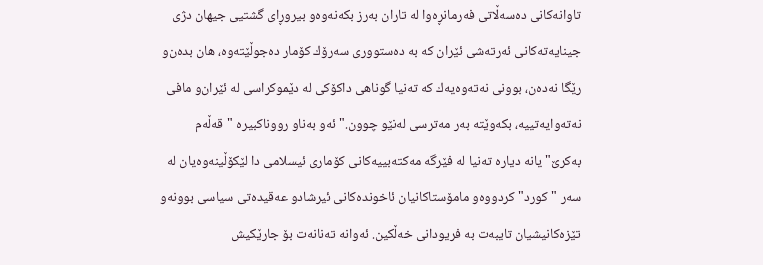تاوانه‌كانی‌ ده‌سه‌ڵاتی‌ فه‌رمانڕه‌وا له‌ تاران به‌رز بكه‌نه‌وه‌‌و بیروڕای‌ گشتیی‌ جیهان دژی‌ جینایه‌ته‌كانی‌ ئه‌رته‌شی‌ ئێران كه‌ به‌ ده‌ستووری‌ سه‌رۆك كۆمار ده‌جوڵێته‌وه‌، هان بده‌ن‌و رێگا نه‌ده‌ن، بوونی‌ نه‌ته‌وه‌یه‌ك كه‌ ته‌نیا گوناهی‌ داكۆكی‌ له‌ دێموكراسی‌ له‌ ئێران‌و مافی‌ نه‌ته‌وایه‌تییه‌، بكه‌وێته‌ به‌ر مه‌ترسی‌ له‌نێو چوون." ئه‌و به‌ناو رووناكبیره‌ "قه‌ڵه‌م به‌كرێ‌"یانه‌ دیاره‌ ته‌نیا له‌ فێرگه‌ مه‌كته‌بییه‌كانی‌ كۆماری‌ ئیسلامی‌ دا لێكۆڵینه‌وه‌یان له‌ سه‌ر "كورد" كردووه‌‌و مامۆستاكانیان ئاخونده‌كانی‌ ئیرشاد‌و عه‌قیده‌تی‌ سیاسی بوونه‌‌و تێزه‌كانیشیان تایبه‌ت به‌ فریودانی‌ خه‌ڵكین. ئه‌وانه‌ ته‌نانه‌ت بۆ جارێكیش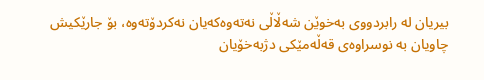بیریان له‌ رابردووی‌ به‌خوێن شه‌ڵاڵی‌ نه‌ته‌وه‌كه‌یان نه‌كردۆته‌وه‌، بۆ جارێكیش چاویان به‌ نوسراوه‌ی‌ قه‌ڵه‌مێكی‌ دژبه‌خۆیان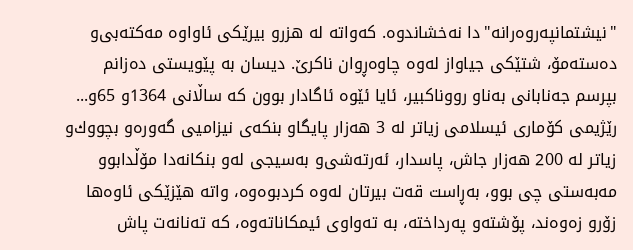"نیشتمانپه‌روه‌رانه‌"دا نه‌خشاندوه‌. كه‌واته‌ له‌ هزر‌و بیرێكی‌ ئاواوه‌ مه‌كته‌بی‌‌و ده‌سته‌مۆ، شتێكی‌ جیاواز له‌وه‌ چاوه‌ڕوان ناكرێ‌. دیسان به‌ پێویستی‌ ده‌زانم بپرسم جه‌نابانی‌ به‌ناو رووناكبیر، ئایا ئێوه‌ ئاگادار بوون كه‌ ساڵانی‌ 1364و 65و... رێژیمی‌ كۆماری‌ ئیسلامی‌ زیاتر له‌ 3 هه‌زار پایگا‌و بنكه‌ی‌ نیزامیی‌ گه‌وره‌و بچووك‌و زیاتر له‌ 200 هه‌زار جاش، پاسدار، ئه‌رته‌شی‌‌و به‌سیجی‌ له‌و بنكانه‌دا مۆڵدابوو مه‌به‌ستی‌ چی‌ بوو، به‌ڕاست قه‌ت بیرتان له‌وه‌ كردبوه‌وه‌، واته‌ هێزێكی‌ ئاوه‌ها زۆر‌و زه‌وه‌ند، پۆشته‌‌و په‌رداخته‌، به‌ ته‌واوی‌ ئیمكاناته‌وه‌، كه‌ ته‌نانه‌ت پاش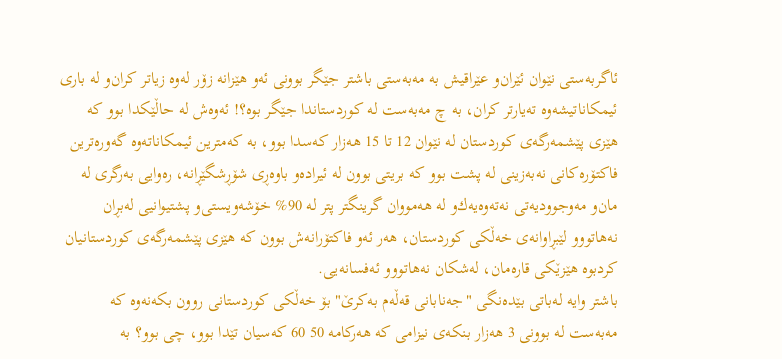ئاگربه‌ستی‌ نێوان ئێران‌و عێراقیش به‌ مه‌به‌ستی‌ باشتر جێگر بوونی‌ ئه‌و هێزانه‌ زۆر له‌وه‌ زیاتر كران‌و له‌ باری‌ ئیمكاناتیشه‌وه‌ ته‌یارتر كران، به‌ چ مه‌به‌ست له‌ كوردستاندا جێگر بوه‌؟! ئه‌وه‌ش له‌ حاڵێكدا بوو كه‌ هێزی‌ پێشمه‌رگه‌ی‌ كوردستان له‌ نێوان 12 تا 15 هه‌زار كه‌سدا بوو، به‌ كه‌مترین ئیمكاناته‌وه‌ گه‌وره‌ترین فاكتۆره‌كانی‌ نه‌به‌زینی‌ له‌ پشت بوو كه‌ بریتی‌ بوون له‌ ئیراده‌‌و باوه‌ڕی‌ شۆڕشگێڕانه‌، ره‌وایی‌ به‌رگری‌ له‌ مان‌و مه‌وجوودیه‌تی‌ نه‌ته‌وه‌یه‌ك‌و له‌ هه‌مووان گرینگتر پتر له‌ 90% خۆشه‌ویستی‌‌و پشتیوانیی‌ له‌بڕان نه‌هاتوو‌و لێبڕاوانه‌ی‌ خه‌ڵكی‌ كوردستان، هه‌ر ئه‌و فاكتۆرانه‌ش بوون كه‌ هێزی‌ پێشمه‌رگه‌ی‌ كوردستانیان كردبوه‌ هێزێكی‌ قاره‌مان، له‌شكان نه‌هاتوو‌و ئه‌فسانه‌یی.
باشتر وایه‌ له‌باتی‌ بێده‌نگی‌ "جه‌نابانی‌ قه‌ڵه‌م به‌كرێ‌" بۆ خه‌ڵكی‌ كوردستانی‌ روون بكه‌نه‌وه‌ كه‌ مه‌به‌ست له‌ بوونی‌ 3 هه‌زار بنكه‌ی‌ نیزامی‌ كه‌ هه‌ركامه‌ 50 60 كه‌سیان تێدا بوو، چی‌ بوو؟ به‌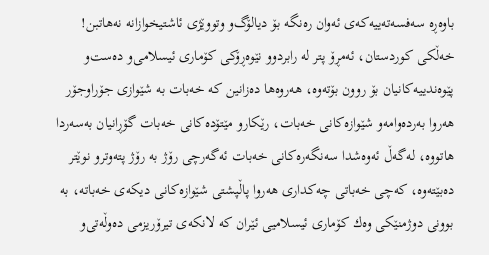باوه‌ڕه‌ سه‌فسه‌ته‌ییه‌كه‌ی‌ ئه‌وان ره‌نگه‌ بۆ دیالۆگ‌و وتووێژی‌ ئاشتیخوازانه‌ نه‌هاتبن!
خه‌ڵكی‌ كوردستان، ئه‌مڕۆ پتر له‌ رابردوو نێوه‌ڕۆكی‌ كۆماری‌ ئیسلامی‌‌و ده‌ست‌و پێوه‌ندییه‌كانیان بۆ روون بۆته‌وه‌، هه‌روه‌ها ده‌زانین كه‌ خه‌بات به‌ شێوازی‌ جۆراوجۆر هه‌روا به‌رده‌وامه‌‌و شێوازه‌كانی‌ خه‌بات، رێكار‌و مێتۆده‌كانی‌ خه‌بات گۆڕانیان به‌سه‌ردا هاتووه‌، له‌گه‌ڵ ئه‌وه‌شدا سه‌نگه‌ره‌كانی‌ خه‌بات ئه‌گه‌رچی‌ رۆژ به‌ رۆژ پته‌وتر‌و نوێتر ده‌بێته‌وه‌، كه‌چی‌ خه‌باتی‌ چه‌كداری‌ هه‌روا پاڵپشتی‌ شێوازه‌كانی‌ دیكه‌ی‌ خه‌باته‌، به‌ بوونی‌ دوژمنێكی‌ وه‌ك كۆماری‌ ئیسلامیی‌ ئێران كه‌ لانكه‌ی‌ تیرۆریزمی‌ ده‌وڵه‌تی‌‌و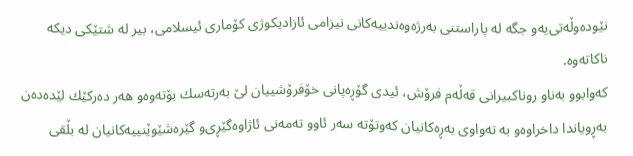نێوده‌وڵه‌تی‌یه‌‌و جگه‌ له‌ پاراستنی‌ به‌رژه‌وه‌ندییه‌كانی‌ نیزامی‌ ئازادیكوژی‌ كۆماری‌ ئیسلامی‌، بیر له‌ شتێكی‌ دیكه‌ ناكاته‌وه‌.
كه‌وابوو به‌ناو روناكبیرانی‌ قه‌ڵه‌م فرۆش، ئیدی‌ گۆڕه‌پانی‌ خۆفرۆشییان لێ‌ به‌رته‌سك بۆته‌وه‌‌و هه‌ر ده‌ركێك لێده‌ده‌ن به‌ڕویاندا داخراوه‌‌و به‌ ته‌واوی‌ به‌ڕه‌كانیان كه‌وتۆته‌ سه‌ر ئاو‌و ته‌مه‌نی‌ ئاژاوه‌گێڕی‌‌و گێره‌شێوێنییه‌كانیان له‌ بڵقی‌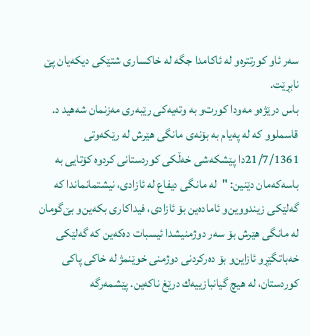سه‌ر ئاو كورتتره‌‌و له‌ ئاكامدا جگه‌ له‌ خاكساری‌ شتێكی‌ دیكه‌یان پێ‌ نابڕێت.
باس درێژه‌‌و مه‌ودا كورت‌و به‌ وته‌یه‌كی‌ رێبه‌ری‌ مه‌زنمان شه‌هید د. قاسملوو كه‌ له‌ په‌یام به‌ بۆنه‌ی‌ مانگی‌ هێرش له‌ رێكه‌وتی‌ 21/7/1361دا پێشكه‌شی‌ خه‌ڵكی‌ كوردستانی‌ كردوه‌ كۆتایی به‌ باسه‌كه‌مان دێنین: "له‌ مانگی‌ دیفاع له‌ ئازادی‌، نیشتمانماندا كه‌ گه‌لێكی‌ زیندووین‌و ئاماده‌ین بۆ ئازادی‌، فیداكاری‌ بكه‌ین‌و بێ‌گومان له‌ مانگی‌ هێرش بۆ سه‌ر دوژمنیشدا ئیسبات ده‌كه‌ین كه‌ گه‌لێكی‌ خه‌باتگێڕ‌و ئازاین‌و بۆ ده‌ركردنی‌ دوژمنی‌ خوێنمژ له‌ خاكی‌ پاكی‌ كوردستان، له‌ هیچ گیانبازییه‌ك درێغ ناكه‌ین. پێشمه‌رگه‌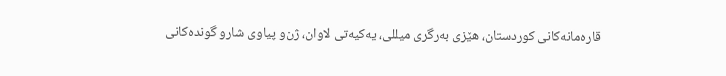قاره‌مانه‌كانی‌ كوردستان، هێزی‌ به‌رگری‌ میللی‌، یه‌كیه‌تی‌ لاوان، ژن‌و پیاوی‌ شار‌و گونده‌كانی‌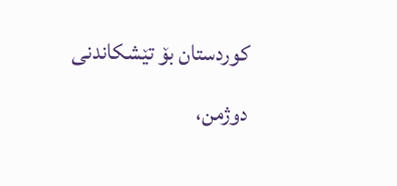كوردستان بۆ تێشكاندنی‌ دوژمن،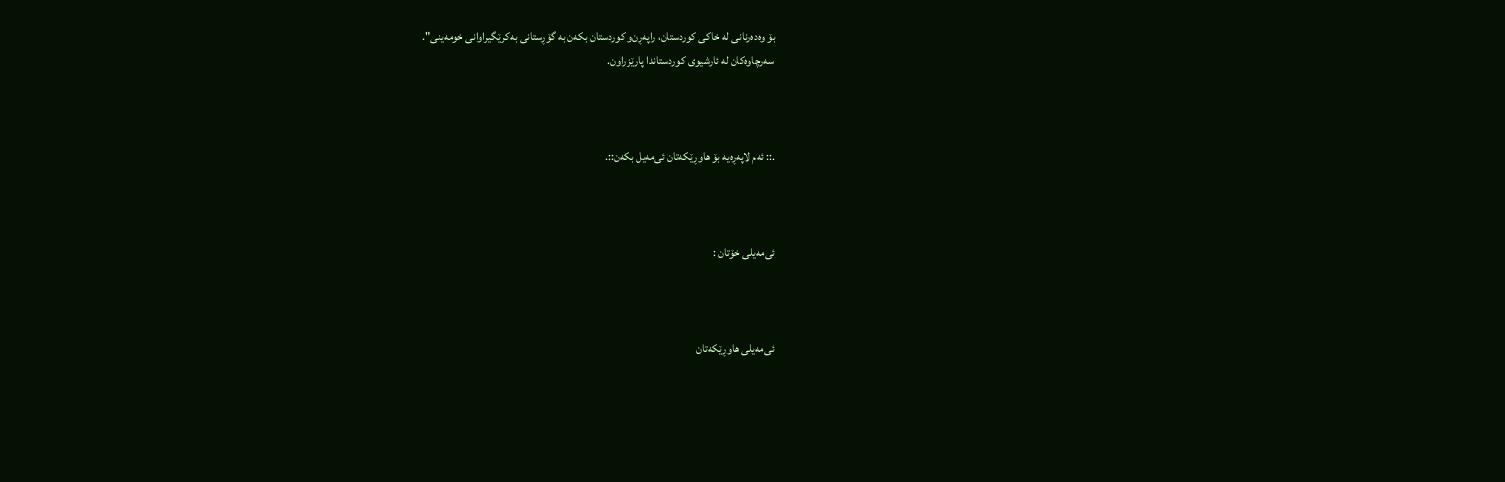بۆ وه‌ده‌رنانی‌ له‌ خاكی‌ كوردستان، راپه‌ڕن‌و كوردستان بكه‌ن به‌ گۆڕستانی‌ به‌كرێگیراوانی‌ خومه‌ینی‌".
سه‌رچاوه‌كان له‌ ئارشیوی‌ كوردستاندا پارێزراون.



.:: ئه‌م لاپه‌ڕه‌یه بۆ هاوڕێکه‌تان ئی‌مه‌یل بکه‌ن::.



ئی‌مه‌یلی خۆتان :



ئی‌مه‌یلی هاوڕێکه‌تان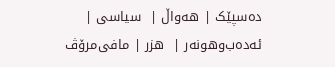ده‌سپێک | هه‌واڵ |  سیاسی |  ئه‌ده‌ب‌وهونه‌ر |  هزر | مافی‌مرۆڤ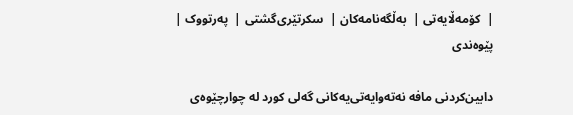|  کۆمه‌ڵایه‌تی |  به‌ڵگه‌نامه‌کان |  سکرتێری‌گشتی |  په‌رتووک |  پێوه‌ندی

دابین‌كردنی‌ مافه‌ نه‌ته‌وایه‌تی‌یه‌کانی گه‌لی‌ كورد له‌ چوارچێوه‌ی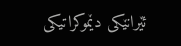ئێرانێکی دێموكراتیكی‌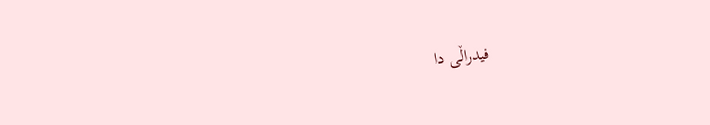فیدراڵی‌ دا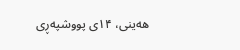هه‌ینی، ۱۴‌ی پوو‌شپه‌ڕی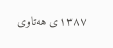۱۳۸۷ی هه‌تاوی